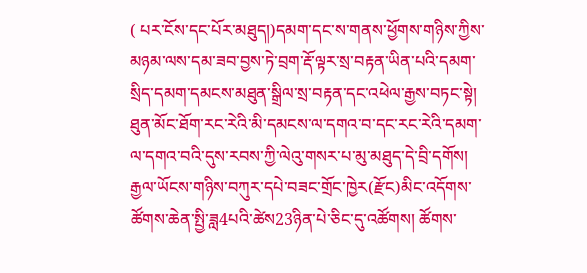( པར་ངོས་དང་པོར་མཐུད།)དམག་དང་ས་གནས་ཕྱོགས་གཉིས་ཀྱིས་མཉམ་ལས་དམ་ཟབ་བྱས་ཏེ་བྲག་རྡོ་ལྟར་སྲ་བརྟན་ཡིན་པའི་དམག་སྲིད་དམག་དམངས་མཐུན་སྒྲིལ་སྲ་བརྟན་དང་འཕེལ་རྒྱས་བཏང་སྟེ། ཐུན་མོང་ཐོག་རང་རེའི་མི་དམངས་ལ་དགའ་བ་དང་རང་རེའི་དམག་ལ་དགའ་བའི་དུས་རབས་ཀྱི་ལེའུ་གསར་པ་མུ་མཐུད་དེ་བྲི་དགོས།
རྒྱལ་ཡོངས་གཉིས་བཀུར་དཔེ་བཟང་གྲོང་ཁྱེར(རྫོང)མིང་འདོགས་ཚོགས་ཆེན་སྤྱི་ཟླ4པའི་ཚེས23ཉིན་པེ་ཅིང་དུ་འཚོགས། ཚོགས་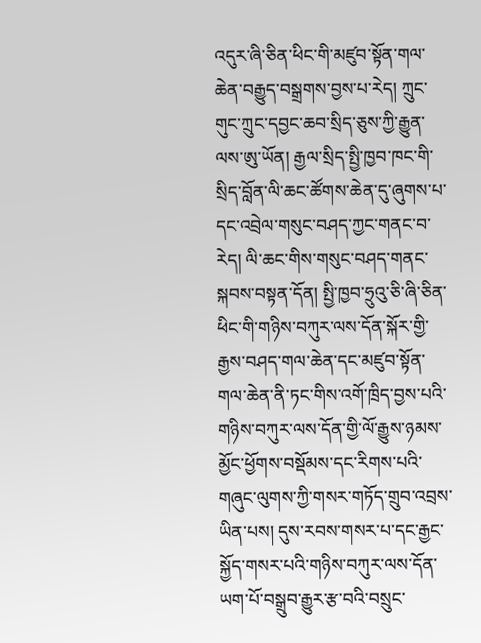འདུར་ཞི་ཅིན་ཕིང་གི་མཛུབ་སྟོན་གལ་ཆེན་བརྒྱུད་བསྒྲགས་བྱས་པ་རེད། ཀྲུང་གུང་ཀྲུང་དབྱང་ཆབ་སྲིད་ཅུས་ཀྱི་རྒྱུན་ལས་ཨུ་ཡོན། རྒྱལ་སྲིད་སྤྱི་ཁྱབ་ཁང་གི་སྲིད་བློན་ལི་ཆང་ཚོགས་ཆེན་དུ་ཞུགས་པ་དང་འབྲེལ་གསུང་བཤད་ཀྱང་གནང་བ་རེད། ལི་ཆང་གིས་གསུང་བཤད་གནང་སྐབས་བསྟན་དོན། སྤྱི་ཁྱབ་ཧྲུའུ་ཅི་ཞི་ཅིན་ཕིང་གི་གཉིས་བཀུར་ལས་དོན་སྐོར་གྱི་རྒྱས་བཤད་གལ་ཆེན་དང་མཛུབ་སྟོན་གལ་ཆེན་ནི་ཏང་གིས་འགོ་ཁྲིད་བྱས་པའི་གཉིས་བཀུར་ལས་དོན་གྱི་ལོ་རྒྱུས་ཉམས་མྱོང་ཕྱོགས་བསྡོམས་དང་རིགས་པའི་གཞུང་ལུགས་ཀྱི་གསར་གཏོད་གྲུབ་འབྲས་ཡིན་པས། དུས་རབས་གསར་པ་དང་རྒྱང་སྐྱོད་གསར་པའི་གཉིས་བཀུར་ལས་དོན་ཡག་པོ་བསྒྲུབ་རྒྱུར་རྩ་བའི་བསྲུང་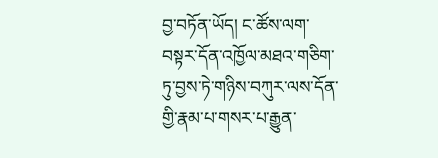བྱ་བཏོན་ཡོད། ང་ཚོས་ལག་བསྟར་དོན་འཁྱོལ་མཐའ་གཅིག་ཏུ་བྱས་ཏེ་གཉིས་བཀུར་ལས་དོན་གྱི་རྣམ་པ་གསར་པ་རྒྱུན་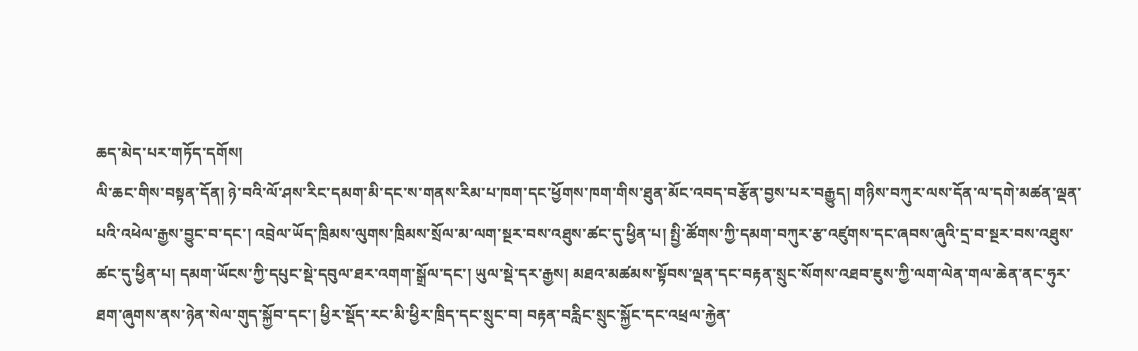ཆད་མེད་པར་གཏོད་དགོས།
ལི་ཆང་གིས་བསྟན་དོན། ཉེ་བའི་ལོ་ཤས་རིང་དམག་མི་དང་ས་གནས་རིམ་པ་ཁག་དང་ཕྱོགས་ཁག་གིས་ཐུན་མོང་འབད་བརྩོན་བྱས་པར་བརྒྱུད། གཉིས་བཀུར་ལས་དོན་ལ་དགེ་མཚན་ལྡན་པའི་འཕེལ་རྒྱས་བྱུང་བ་དང་། འབྲེལ་ཡོད་ཁྲིམས་ལུགས་ཁྲིམས་སྲོལ་མ་ལག་སྔར་བས་འཐུས་ཚང་དུ་ཕྱིན་པ། སྤྱི་ཚོགས་ཀྱི་དམག་བཀུར་རྩ་འཛུགས་དང་ཞབས་ཞུའི་དྲ་བ་སྔར་བས་འཐུས་ཚང་དུ་ཕྱིན་པ། དམག་ཡོངས་ཀྱི་དཔུང་སྡེ་དབུལ་ཐར་འགག་སྒྲོལ་དང་། ཡུལ་སྡེ་དར་རྒྱས། མཐའ་མཚམས་སྟོབས་ལྡན་དང་བརྟན་སྲུང་སོགས་འཐབ་ཇུས་ཀྱི་ལག་ལེན་གལ་ཆེན་ནང་ཧུར་ཐག་ཞུགས་ནས་ཉེན་སེལ་གུད་སྐྱོབ་དང་། ཕྱིར་སྡོད་རང་མི་ཕྱིར་ཁྲིད་དང་སྲུང་བ། བརྟན་བརླིང་སྲུང་སྐྱོང་དང་འཕྲལ་རྐྱེན་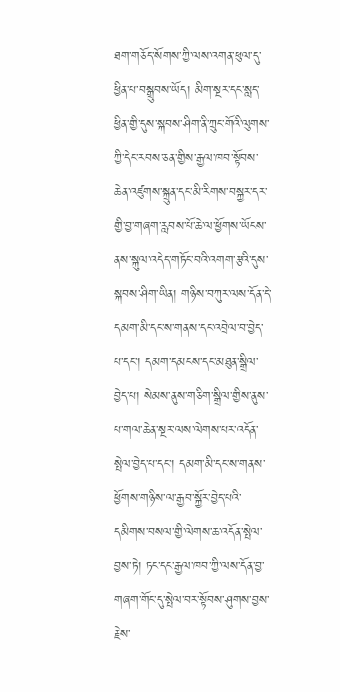ཐག་གཅོད་སོགས་ཀྱི་ལས་འགན་ཕུལ་དུ་ཕྱིན་པ་བསྒྲུབས་ཡོད། མིག་སྔར་དང་སླད་ཕྱིན་གྱི་དུས་སྐབས་ཤིག་ནི་ཀྲུང་གོའི་ལུགས་ཀྱི་དེང་རབས་ཅན་གྱིས་རྒྱལ་ཁབ་སྟོབས་ཆེན་འཛུགས་སྐྲུན་དང་མི་རིགས་བསྐྱར་དར་གྱི་བྱ་གཞག་རླབས་པོ་ཆེ་ལ་ཕྱོགས་ཡོངས་ནས་སྐུལ་འདེད་གཏོང་བའི་འགག་རྩའི་དུས་སྐབས་ཤིག་ཡིན། གཉིས་བཀུར་ལས་དོན་དེ་དམག་མི་དང་ས་གནས་དང་འབྲེལ་བ་བྱེད་པ་དང་། དམག་དམངས་དང་མཐུན་སྒྲིལ་བྱེད་པ། སེམས་ནུས་གཅིག་སྒྲིལ་གྱིས་ནུས་པ་གལ་ཆེན་སྔར་ལས་ལེགས་པར་འདོན་སྤེལ་བྱེད་པ་དང་། དམག་མི་དང་ས་གནས་ཕྱོགས་གཉིས་ལ་རྒྱབ་སྐྱོར་བྱེད་པའི་དམིགས་བསལ་གྱི་ལེགས་ཆ་འདོན་སྤེལ་བྱས་ཏེ། ཏང་དང་རྒྱལ་ཁབ་ཀྱི་ལས་དོན་བྱ་གཞག་གོང་དུ་སྤེལ་བར་སྟོབས་ཤུགས་བྱས་རྗེས་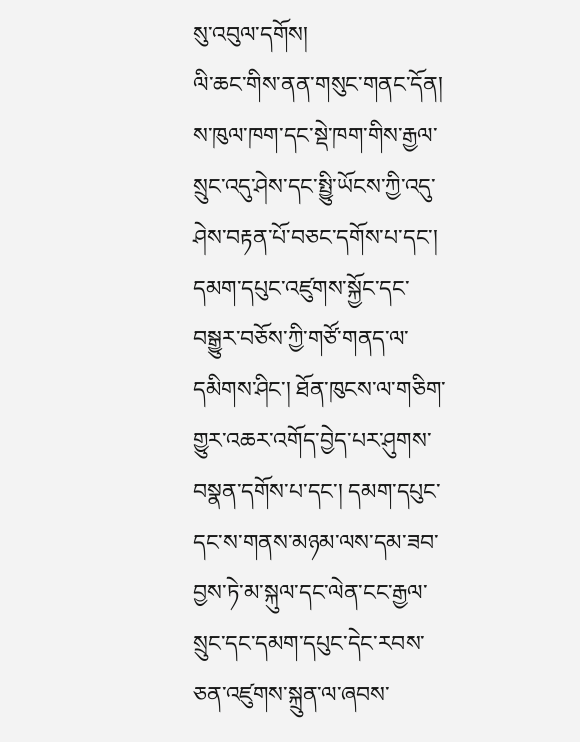སུ་འབུལ་དགོས།
ལི་ཆང་གིས་ནན་གསུང་གནང་དོན། ས་ཁུལ་ཁག་དང་སྡེ་ཁག་གིས་རྒྱལ་སྲུང་འདུ་ཤེས་དང་སྤྱིུ་ཡོངས་ཀྱི་འདུ་ཤེས་བརྟན་པོ་བཅང་དགོས་པ་དང་། དམག་དཔུང་འཛུགས་སྐྱོང་དང་བསྒྱུར་བཅོས་ཀྱི་གཙོ་གནད་ལ་དམིགས་ཤིང་། ཐོན་ཁུངས་ལ་གཅིག་གྱུར་འཆར་འགོད་བྱེད་པར་ཤུགས་བསྣན་དགོས་པ་དང་། དམག་དཔུང་དང་ས་གནས་མཉམ་ལས་དམ་ཟབ་བྱས་ཏེ་མ་སྐུལ་དང་ལེན་ངང་རྒྱལ་སྲུང་དང་དམག་དཔུང་དེང་རབས་ཅན་འཛུགས་སྐྲུན་ལ་ཞབས་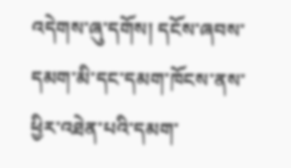འདེགས་ཞུ་དགོས། དངོས་ཞབས་དམག་མི་དང་དམག་ཁོངས་ནས་ཕྱིར་འཐེན་པའི་དམག་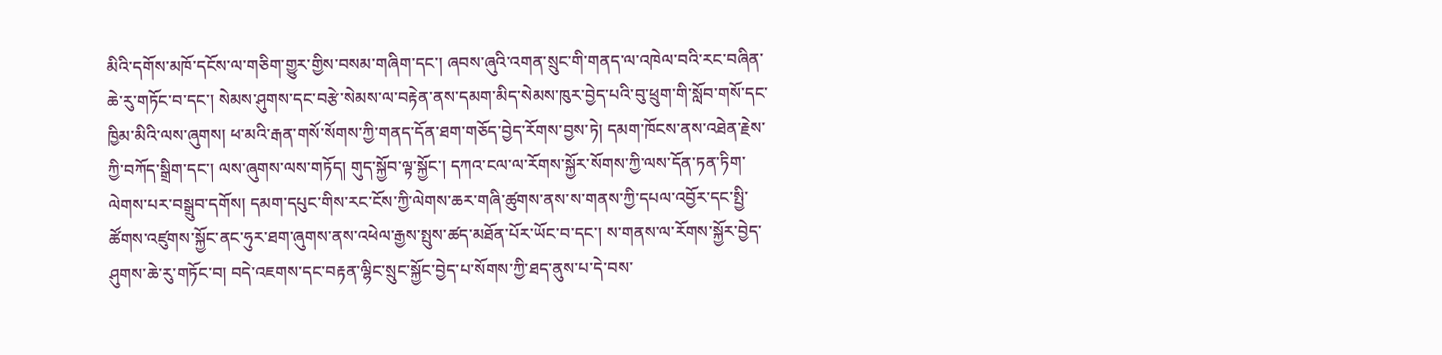མིའི་དགོས་མཁོ་དངོས་ལ་གཅིག་གྱུར་གྱིས་བསམ་གཞིག་དང་། ཞབས་ཞུའི་འགན་སྲུང་གི་གནད་ལ་འཁེལ་བའི་རང་བཞིན་ཆེ་རུ་གཏོང་བ་དང་། སེམས་ཤུགས་དང་བརྩེ་སེམས་ལ་བརྟེན་ནས་དམག་མིད་སེམས་ཁུར་བྱེད་པའི་བུ་ཕྲུག་གི་སློབ་གསོ་དང་ཁྱིམ་མིའི་ལས་ཞུགས། ཕ་མའི་རྒན་གསོ་སོགས་ཀྱི་གནད་དོན་ཐག་གཅོད་བྱེད་རོགས་བྱས་ཏེ། དམག་ཁོངས་ནས་འཐེན་རྗེས་ཀྱི་བཀོད་སྒྲིག་དང་། ལས་ཞུགས་ལས་གཏོད། གུད་སྐྱོབ་ལྟ་སྐྱོང་། དཀའ་ངལ་ལ་རོགས་སྐྱོར་སོགས་ཀྱི་ལས་དོན་ཏན་ཏིག་ལེགས་པར་བསྒྲུབ་དགོས། དམག་དཔུང་གིས་རང་ངོས་ཀྱི་ལེགས་ཆར་གཞི་ཚུགས་ནས་ས་གནས་ཀྱི་དཔལ་འབྱོར་དང་སྤྱི་ཚོགས་འཛུགས་སྐྱོང་ནང་ཧུར་ཐག་ཞུགས་ནས་འཕེལ་རྒྱས་སྤུས་ཚད་མཐོན་པོར་ཡོང་བ་དང་། ས་གནས་ལ་རོགས་སྐྱོར་བྱེད་ཤུགས་ཆེ་རུ་གཏོང་བ། བདེ་འཇགས་དང་བརྟན་ལྷིང་སྲུང་སྐྱོང་བྱེད་པ་སོགས་ཀྱི་ཐད་ནུས་པ་དེ་བས་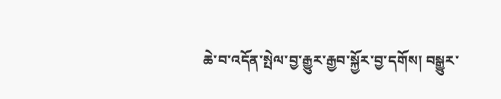ཆེ་བ་འདོན་སྤེལ་བྱ་རྒྱུར་རྒྱབ་སྐྱོར་བྱ་དགོས། བསྒྱུར་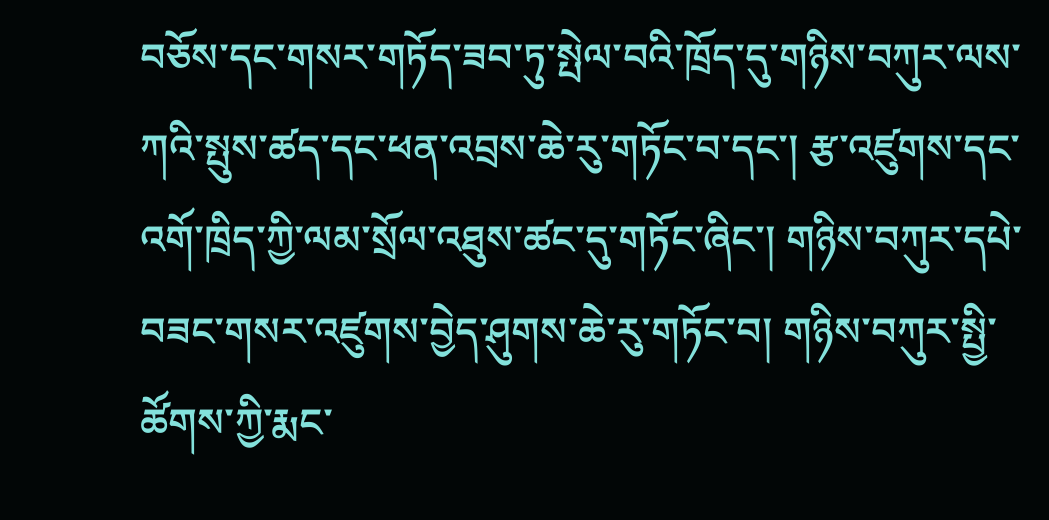བཅོས་དང་གསར་གཏོད་ཟབ་ཏུ་སྤེལ་བའི་ཁྲོད་དུ་གཉིས་བཀུར་ལས་ཀའི་སྤུས་ཚད་དང་ཕན་འབྲས་ཆེ་རུ་གཏོང་བ་དང་། རྩ་འཛུགས་དང་འགོ་ཁྲིད་ཀྱི་ལམ་སྲོལ་འཐུས་ཚང་དུ་གཏོང་ཞིང་། གཉིས་བཀུར་དཔེ་བཟང་གསར་འཛུགས་བྱེད་ཤུགས་ཆེ་རུ་གཏོང་བ། གཉིས་བཀུར་སྤྱི་ཚོགས་ཀྱི་རྨང་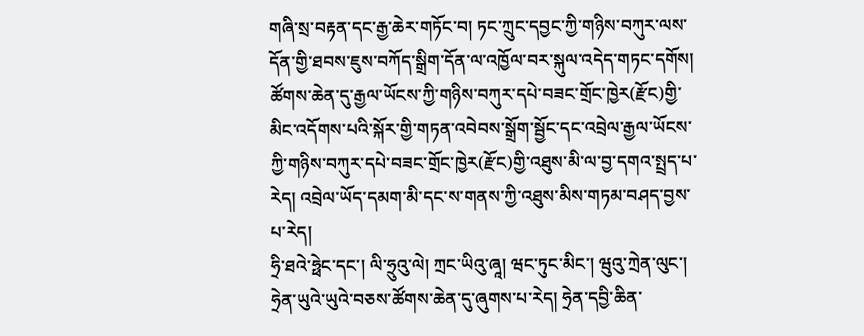གཞི་སྲ་བརྟན་དང་རྒྱ་ཆེར་གཏོང་བ། ཏང་ཀྲུང་དབྱང་ཀྱི་གཉིས་བཀུར་ལས་དོན་གྱི་ཐབས་ཇུས་བཀོད་སྒྲིག་དོན་ལ་འཁྱོལ་བར་སྐུལ་འདེད་གཏང་དགོས།
ཚོགས་ཆེན་དུ་རྒྱལ་ཡོངས་ཀྱི་གཉིས་བཀུར་དཔེ་བཟང་གྲོང་ཁྱེར(རྫོང)གྱི་མིང་འདོགས་པའི་སྐོར་གྱི་གཏན་འབེབས་སྒྲོག་སྦྱོང་དང་འབྲེལ་རྒྱལ་ཡོངས་ཀྱི་གཉིས་བཀུར་དཔེ་བཟང་གྲོང་ཁྱེར(རྫོང)གྱི་འཐུས་མི་ལ་བྱ་དགའ་སྤྲད་པ་རེད། འབྲེལ་ཡོད་དམག་མི་དང་ས་གནས་ཀྱི་འཐུས་མིས་གཏམ་བཤད་བྱས་པ་རེད།
ཧྲི་ཐའེ་ཧྥེང་དང་། ལི་ཧྲུའུ་ལེ། ཀྲང་ཡིའུ་ཞཱ། ཝང་ཏུང་མིང་། ཝུའུ་ཀྲེན་ལུང་། ཧྲེན་ཡུའེ་ཡུའེ་བཅས་ཚོགས་ཆེན་དུ་ཞུགས་པ་རེད། ཧྲེན་དབྱི་ཆིན་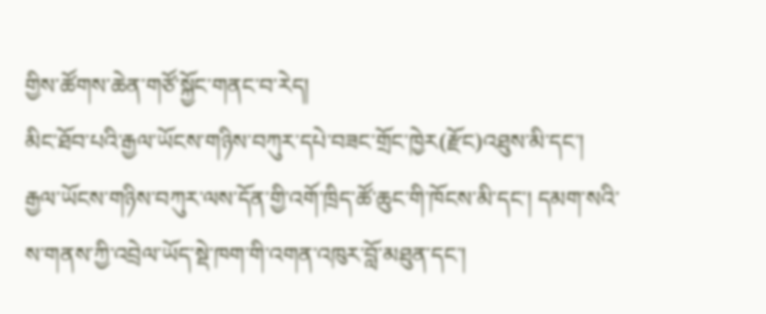གྱིས་ཚོགས་ཆེན་གཙོ་སྐྱོང་གནང་བ་རེད།
མིང་ཐོབ་པའི་རྒྱལ་ཡོངས་གཉིས་བཀུར་དཔེ་བཟང་གྲོང་ཁྱེར(རྫོང)འཐུས་མི་དང་། རྒྱལ་ཡོངས་གཉིས་བཀུར་ལས་དོན་གྱི་འགོ་ཁྲིད་ཚོ་ཆུང་གི་ཁོངས་མི་དང་། དམག་སའི་ས་གནས་ཀྱི་འབྲེལ་ཡོད་སྡེ་ཁག་གི་འགན་འཁུར་བློ་མཐུན་དང་།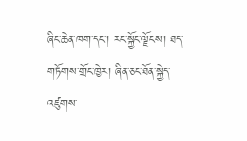ཞིང་ཆེན་ཁག་དང་། རང་སྐྱོང་ལྗོངས། ཐད་གཏོགས་གྲོང་ཁྱེར། ཞིན་ཅང་ཐོན་སྐྱེད་འཛུགས་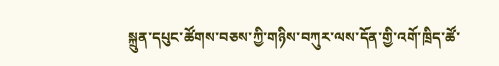སྐྲུན་དཔུང་ཚོགས་བཅས་ཀྱི་གཉིས་བཀུར་ལས་དོན་གྱི་འགོ་ཁྲིད་ཚོ་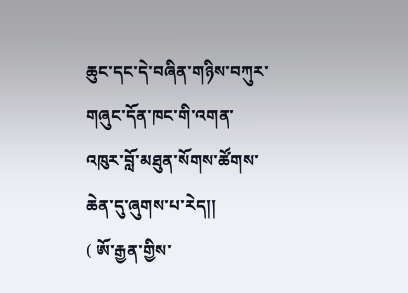ཆུང་དང་དེ་བཞིན་གཉིས་བཀུར་གཞུང་དོན་ཁང་གི་འགན་འཁུར་བློ་མཐུན་སོགས་ཚོགས་ཆེན་དུ་ཞུགས་པ་རེད།།
( ཨོ་རྒྱན་གྱིས་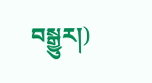བསྒྱུར།)